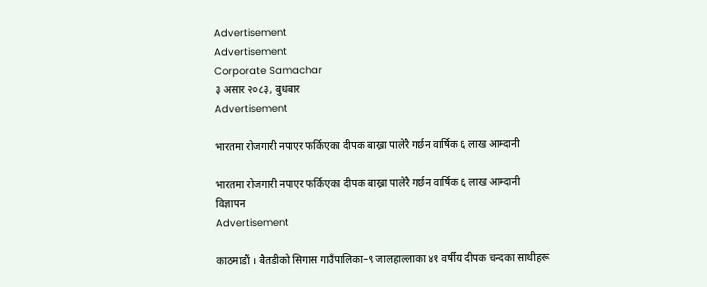Advertisement
Advertisement
Corporate Samachar
३ असार २०८३, बुधबार
Advertisement

भारतमा रोजगारी नपाएर फर्किएका दीपक बाख्रा पालेरै गर्छन वार्षिक ६ लाख आम्दानी

भारतमा रोजगारी नपाएर फर्किएका दीपक बाख्रा पालेरै गर्छन वार्षिक ६ लाख आम्दानी
विज्ञापन
Advertisement

काठमाडौं । बैतडीको सिगास गाउँपालिका–९ जालहाल्लाका ४१ वर्षीय दीपक चन्दका साथीहरू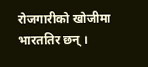रोजगारीको खोजीमा भारततिर छन् ।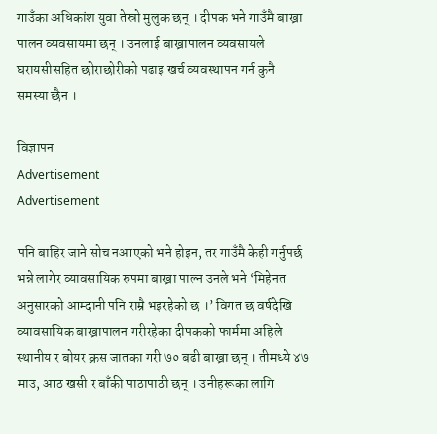गाउँका अधिकांश युवा तेस्रो मुलुक छन् । दीपक भने गाउँमै बाख्रा पालन व्यवसायमा छन् । उनलाई बाख्रापालन व्यवसायले घरायसीसहित छोराछोरीको पढाइ खर्च व्यवस्थापन गर्न कुनै समस्या छैन ।

विज्ञापन
Advertisement
Advertisement

पनि बाहिर जाने सोच नआएको भने होइन, तर गाउँमै केही गर्नुपर्छ भन्ने लागेर व्यावसायिक रुपमा बाख्रा पाल्न उनले भने ‘मिहेनत अनुसारको आम्दानी पनि राम्रै भइरहेको छ ।’ विगत छ वर्षदेखि व्यावसायिक बाख्रापालन गरीरहेका दीपकको फार्ममा अहिले स्थानीय र बोयर क्रस जातका गरी ७० बढी बाख्रा छन् । तीमध्ये ४७ माउ, आठ खसी र बाँकी पाठापाठी छन् । उनीहरूका लागि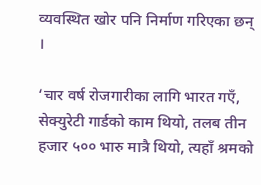व्यवस्थित खोर पनि निर्माण गरिएका छन् ।

‘चार वर्ष रोजगारीका लागि भारत गएँ, सेक्युरेटी गार्डको काम थियो, तलब तीन हजार ५०० भारु मात्रै थियो, त्यहाँ श्रमको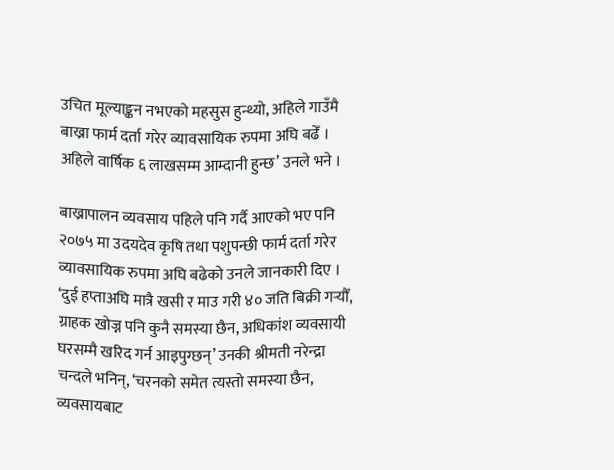उचित मूल्याङ्कन नभएको महसुस हुन्थ्यो, अहिले गाउँमै बाख्रा फार्म दर्ता गरेर व्यावसायिक रुपमा अघि बढेँ । अहिले वार्षिक ६ लाखसम्म आम्दानी हुन्छ’ उनले भने ।

बाख्रापालन व्यवसाय पहिले पनि गर्दै आएको भए पनि २०७५ मा उदयदेव कृषि तथा पशुपन्छी फार्म दर्ता गरेर व्यावसायिक रुपमा अघि बढेको उनले जानकारी दिए । ‘दुई हप्ताअघि मात्रै खसी र माउ गरी ४० जति बिक्री गर्‍यौँ, ग्राहक खोज्न पनि कुनै समस्या छैन, अधिकांश व्यवसायी घरसम्मै खरिद गर्न आइपुग्छन्’ उनकी श्रीमती नरेन्द्रा चन्दले भनिन्, ‘चरनको समेत त्यस्तो समस्या छैन, व्यवसायबाट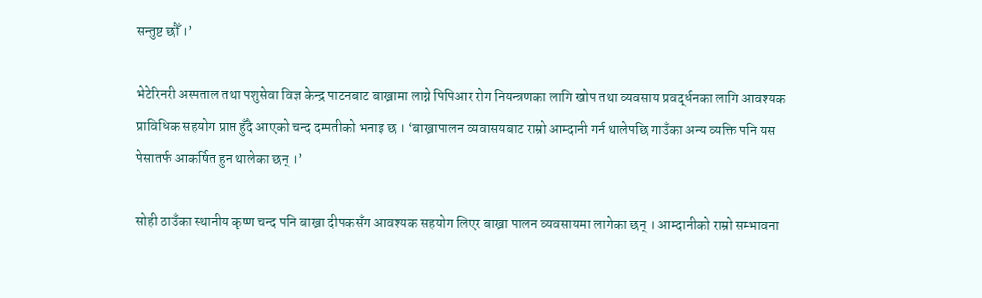सन्तुष्ट छौँ ।’

भेटेरिनरी अस्पताल तथा पशुसेवा विज्ञ केन्द्र पाटनबाट बाख्रामा लाग्ने पिपिआर रोग नियन्त्रणका लागि खोप तथा व्यवसाय प्रवर्द्धनका लागि आवश्यक प्राविधिक सहयोग प्राप्त हुँदै आएको चन्द दम्पतीको भनाइ छ । ‘बाख्रापालन व्यवासयबाट राम्रो आम्दानी गर्न थालेपछि गाउँका अन्य व्यक्ति पनि यस पेसातर्फ आकर्षित हुन थालेका छन् ।’

सोही ठाउँका स्थानीय कृष्ण चन्द पनि बाख्रा दीपकसँग आवश्यक सहयोग लिएर बाख्रा पालन व्यवसायमा लागेका छन् । आम्दानीको राम्रो सम्भावना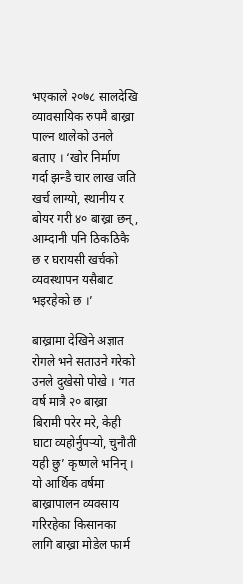भएकाले २०७८ सालदेखि व्यावसायिक रुपमै बाख्रा पाल्न थालेको उनले बताए । ‘खोर निर्माण गर्दा झन्डै चार लाख जति खर्च लाग्यो, स्थानीय र बोयर गरी ४० बाख्रा छन्, आम्दानी पनि ठिकठिकै छ र घरायसी खर्चको व्यवस्थापन यसैबाट भइरहेको छ ।’

बाख्रामा देखिने अज्ञात रोगले भने सताउने गरेको उनले दुखेसो पोखे । ‘गत वर्ष मात्रै २० बाख्रा बिरामी परेर मरे, केही घाटा व्यहोर्नुपर्‍यो, चुनौती यही छु’ कृष्णले भनिन् । यो आर्थिक वर्षमा बाख्रापालन व्यवसाय गरिरहेका किसानका लागि बाख्रा मोडेल फार्म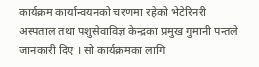कार्यक्रम कार्यान्वयनको चरणमा रहेको भेटेरिनरी अस्पताल तथा पशुसेवाविज्ञ केन्द्रका प्रमुख गुमानी पन्तले जानकारी दिए । सो कार्यक्रमका लागि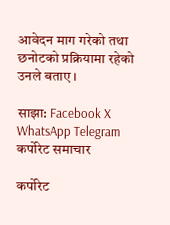आवेदन माग गरेको तथा छनोटको प्रक्रियामा रहेको उनले बताए ।

साझा: Facebook X WhatsApp Telegram
कर्पोरेट समाचार

कर्पोरेट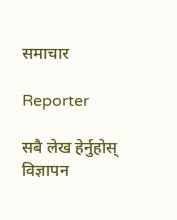समाचार

Reporter

सबै लेख हेर्नुहोस्
विज्ञापन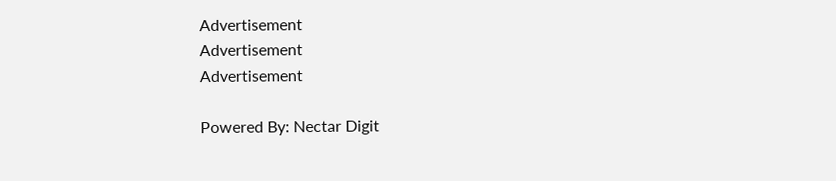Advertisement
Advertisement
Advertisement

Powered By: Nectar Digit